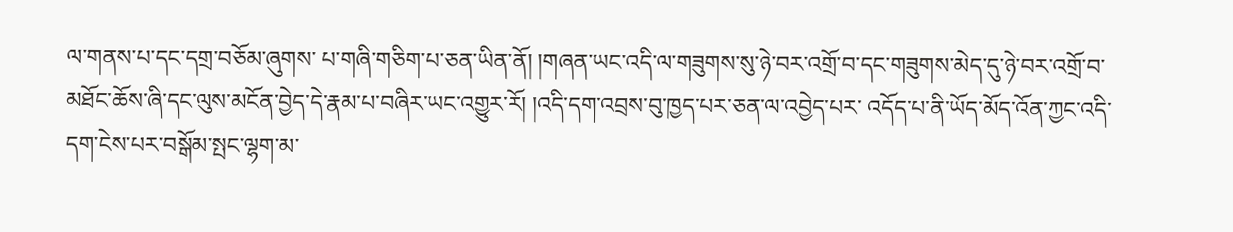ལ་གནས་པ་དང་དགྲ་བཅོམ་ཞུགས་ པ་གཞི་གཅིག་པ་ཅན་ཡིན་ནོ། །གཞན་ཡང་འདི་ལ་གཟུགས་སུ་ཉེ་བར་འགྲོ་བ་དང་གཟུགས་མེད་དུ་ཉེ་བར་འགྲོ་བ་མཐོང་ཆོས་ཞི་དང་ལུས་མངོན་བྱེད་དེ་རྣམ་པ་བཞིར་ཡང་འགྱུར་རོ། །འདི་དག་འབྲས་བུ་ཁྱད་པར་ཅན་ལ་འབྱེད་པར་ འདོད་པ་ནི་ཡོད་མོད་འོན་ཀྱང་འདི་དག་ངེས་པར་བསྒོམ་སྤང་ལྷག་མ་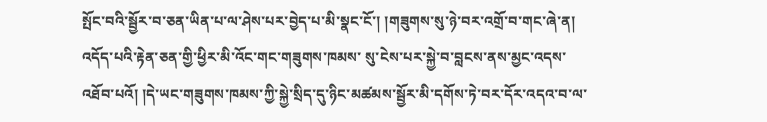སྤོང་བའི་སྦྱོར་བ་ཅན་ཡིན་པ་ལ་ཤེས་པར་བྱེད་པ་མི་སྣང་ངོ་། །གཟུགས་སུ་ཉེ་བར་འགྲོ་བ་གང་ཞེ་ན། འདོད་པའི་རྟེན་ཅན་གྱི་ཕྱིར་མི་འོང་གང་གཟུགས་ཁམས་ སུ་ངེས་པར་སྐྱེ་བ་བླངས་ནས་མྱང་འདས་འཐོབ་པའོ། །དེ་ཡང་གཟུགས་ཁམས་ཀྱི་སྐྱེ་སྲིད་དུ་ཉིང་མཚམས་སྦྱོར་མི་དགོས་ཏེ་བར་དོར་འདའ་བ་ལ་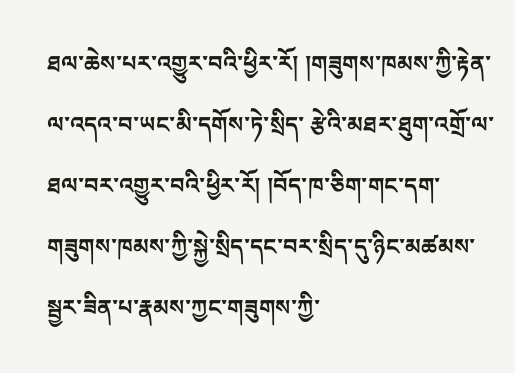ཐལ་ཆེས་པར་འགྱུར་བའི་ཕྱིར་རོ། །གཟུགས་ཁམས་ཀྱི་རྟེན་ལ་འདའ་བ་ཡང་མི་དགོས་ཏེ་སྲིད་ རྩེའི་མཐར་ཐུག་འགྲོ་ལ་ཐལ་བར་འགྱུར་བའི་ཕྱིར་རོ། །བོད་ཁ་ཅིག་གང་དག་གཟུགས་ཁམས་ཀྱི་སྐྱེ་སྲིད་དང་བར་སྲིད་དུ་ཉིང་མཚམས་སྦྱར་ཟིན་པ་རྣམས་ཀྱང་གཟུགས་ཀྱི་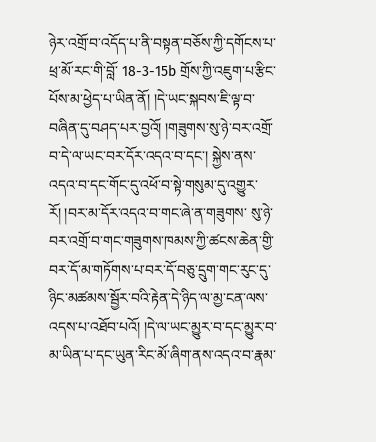ཉེར་འགྲོ་བ་འདོད་པ་ནི་བསྟན་བཅོས་ཀྱི་དགོངས་པ་ཕྲ་མོ་རང་གི་བློ་ 18-3-15b གྲོས་ཀྱི་འཇུག་པ་རྩིང་པོས་མ་ཕྱེད་པ་ཡིན་ནོ། །དེ་ཡང་སྐབས་ཇི་ལྟ་བ་བཞིན་དུ་བཤད་པར་བྱའོ། །གཟུགས་སུ་ཉེ་བར་འགྲོ་བ་དེ་ལ་ཡང་བར་དོར་འདའ་བ་དང་། སྐྱེས་ནས་འདའ་བ་དང་གོང་དུ་འཕོ་བ་སྟེ་གསུམ་དུ་འགྱུར་རོ། །བར་མ་དོར་འདའ་བ་གང་ཞེ་ན་གཟུགས་ སུ་ཉེ་བར་འགྲོ་བ་གང་གཟུགས་ཁམས་ཀྱི་ཚངས་ཆེན་གྱི་བར་དོ་མ་གཏོགས་པ་བར་དོ་བཅུ་དྲུག་གང་རུང་དུ་ཉིང་མཚམས་སྦྱོར་བའི་རྟེན་དེ་ཉིད་ལ་མྱ་ངན་ལས་འདས་པ་འཐོབ་པའོ། །དེ་ལ་ཡང་མྱུར་བ་དང་མྱུར་བ་མ་ཡིན་པ་དང་ཡུན་རིང་མོ་ཞིག་ནས་འདའ་བ་རྣམ་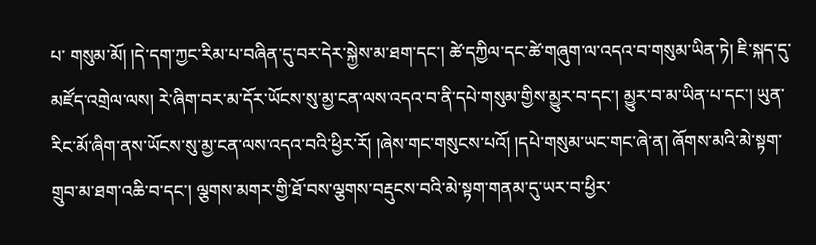པ་ གསུམ་མོ། །དེ་དག་ཀྱང་རིམ་པ་བཞིན་དུ་བར་དེར་སྐྱེས་མ་ཐག་དང་། ཚེ་དཀྱིལ་དང་ཚེ་གཞུག་ལ་འདའ་བ་གསུམ་ཡིན་ཏེ། ཇི་སྐད་དུ་མཛོད་འགྲེལ་ལས། རེ་ཞིག་བར་མ་དོར་ཡོངས་སུ་མྱ་ངན་ལས་འདའ་བ་ནི་དཔེ་གསུམ་གྱིས་མྱུར་བ་དང་། མྱུར་བ་མ་ཡིན་པ་དང་། ཡུན་རིང་མོ་ཞིག་ནས་ཡོངས་སུ་མྱ་ངན་ལས་འདའ་བའི་ཕྱིར་རོ། །ཞེས་གང་གསུངས་པའོ། །དཔེ་གསུམ་ཡང་གང་ཞེ་ན། ཞོགས་མའི་མེ་སྟག་གྲུབ་མ་ཐག་འཆི་བ་དང་། ལྕགས་མགར་གྱི་ཐོ་བས་ལྕགས་བརྡུངས་བའི་མེ་སྟག་གནམ་དུ་ཡར་བ་ཕྱིར་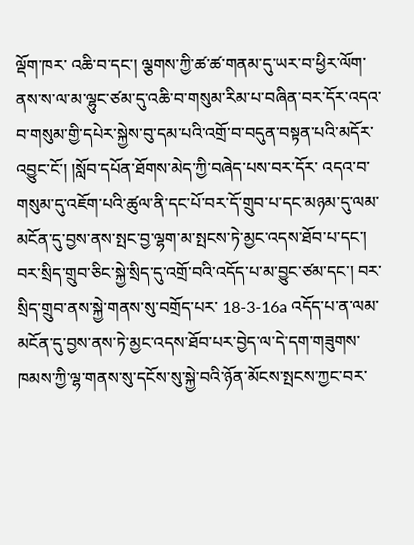ལྡོག་ཁར་ འཆི་བ་དང་། ལྕགས་ཀྱི་ཚ་ཚ་གནམ་དུ་ཡར་བ་ཕྱིར་ལོག་ནས་ས་ལ་མ་ལྷུང་ཙམ་དུ་འཆི་བ་གསུམ་རིམ་པ་བཞིན་བར་དོར་འདའ་བ་གསུམ་གྱི་དཔེར་སྐྱེས་བུ་དམ་པའི་འགྲོ་བ་བདུན་བསྟན་པའི་མདོར་འབྱུང་ངོ་། །སློབ་དཔོན་ཐོགས་མེད་ཀྱི་བཞེད་པས་བར་དོར་ འདའ་བ་གསུམ་དུ་འཇོག་པའི་ཚུལ་ནི་དང་པོ་བར་དོ་གྲུབ་པ་དང་མཉམ་དུ་ལམ་མངོན་དུ་བྱས་ནས་སྤང་བྱ་ལྷག་མ་སྤངས་ཏེ་མྱང་འདས་ཐོབ་པ་དང་། བར་སྲིད་གྲུབ་ཅིང་སྐྱེ་སྲིད་དུ་འགྲོ་བའི་འདོད་པ་མ་བྱུང་ཙམ་དང་། བར་སྲིད་གྲུབ་ནས་སྐྱེ་གནས་སུ་བགྲོད་པར་ 18-3-16a འདོད་པ་ན་ལམ་མངོན་དུ་བྱས་ནས་ཏེ་མྱང་འདས་ཐོབ་པར་བྱེད་ལ་དེ་དག་གཟུགས་ཁམས་ཀྱི་ལྷ་གནས་སུ་དངོས་སུ་སྐྱེ་བའི་ཉོན་མོངས་སྤངས་ཀྱང་བར་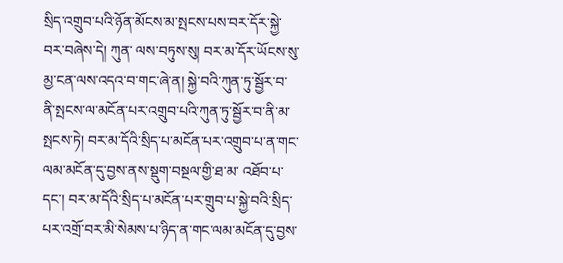སྲིད་འགྲུབ་པའི་ཉོན་མོངས་མ་སྤངས་པས་བར་དོར་སྐྱེ་བར་བཞེས་དེ། ཀུན་ ལས་བཏུས་སུ། བར་མ་དོར་ཡོངས་སུ་མྱ་ངན་ལས་འདའ་བ་གང་ཞེ་ན། སྐྱེ་བའི་ཀུན་ཏུ་སྦྱོར་བ་ནི་སྤངས་ལ་མངོན་པར་འགྲུབ་པའི་ཀུན་ཏུ་སྦྱོར་བ་ནི་མ་སྤངས་ཏེ། བར་མ་དོའི་སྲིད་པ་མངོན་པར་འགྲུབ་པ་ན་གང་ལམ་མངོན་དུ་བྱས་ནས་སྡུག་བསྔལ་གྱི་ཐ་མ་ འཐོབ་པ་དང་། བར་མ་དོའི་སྲིད་པ་མངོན་པར་གྲུབ་པ་སྐྱེ་བའི་སྲིད་པར་འགྲོ་བར་མི་སེམས་པ་ཉིད་ན་གང་ལམ་མངོན་དུ་བྱས་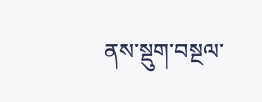ནས་སྡུག་བསྔལ་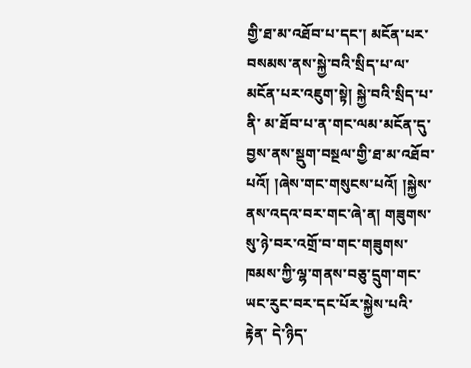གྱི་ཐ་མ་འཐོབ་པ་དང་། མངོན་པར་བསམས་ནས་སྐྱེ་བའི་སྲིད་པ་ལ་མངོན་པར་འཇུག་སྟེ། སྐྱེ་བའི་སྲིད་པ་ནི་ མ་ཐོབ་པ་ན་གང་ལམ་མངོན་དུ་བྱས་ནས་སྡུག་བསྔལ་གྱི་ཐ་མ་འཐོབ་པའོ། །ཞེས་གང་གསུངས་པའོ། །སྐྱེས་ནས་འདའ་བར་གང་ཞེ་ན། གཟུགས་སུ་ཉེ་བར་འགྲོ་བ་གང་གཟུགས་ཁམས་ཀྱི་ལྷ་གནས་བཅུ་དྲུག་གང་ཡང་རུང་བར་དང་པོར་སྐྱེས་པའི་རྟེན་ དེ་ཉིད་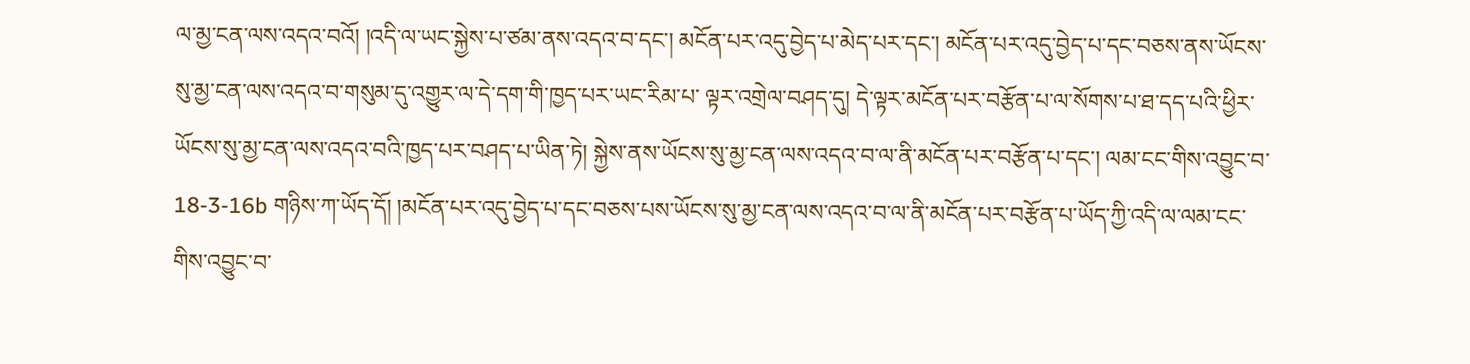ལ་མྱ་ངན་ལས་འདའ་བའོ། །འདི་ལ་ཡང་སྐྱེས་པ་ཙམ་ནས་འདའ་བ་དང་། མངོན་པར་འདུ་བྱེད་པ་མེད་པར་དང་། མངོན་པར་འདུ་བྱེད་པ་དང་བཅས་ནས་ཡོངས་སུ་མྱ་ངན་ལས་འདའ་བ་གསུམ་དུ་འགྱུར་ལ་དེ་དག་གི་ཁྱད་པར་ཡང་རིམ་པ་ ལྟར་འགྲེལ་བཤད་དུ། དེ་ལྟར་མངོན་པར་བརྩོན་པ་ལ་སོགས་པ་ཐ་དད་པའི་ཕྱིར་ཡོངས་སུ་མྱ་ངན་ལས་འདའ་བའི་ཁྱད་པར་བཤད་པ་ཡིན་ཏེ། སྐྱེས་ནས་ཡོངས་སུ་མྱ་ངན་ལས་འདའ་བ་ལ་ནི་མངོན་པར་བརྩོན་པ་དང་། ལམ་ངང་གིས་འབྱུང་བ་ 18-3-16b གཉིས་ཀ་ཡོད་དོ། །མངོན་པར་འདུ་བྱེད་པ་དང་བཅས་པས་ཡོངས་སུ་མྱ་ངན་ལས་འདའ་བ་ལ་ནི་མངོན་པར་བརྩོན་པ་ཡོད་ཀྱི་འདི་ལ་ལམ་ངང་གིས་འབྱུང་བ་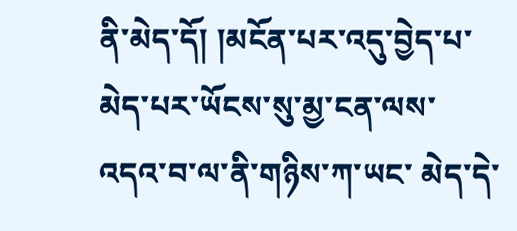ནི་མེད་དོ། །མངོན་པར་འདུ་བྱེད་པ་མེད་པར་ཡོངས་སུ་མྱ་ངན་ལས་འདའ་བ་ལ་ནི་གཉིས་ཀ་ཡང་ མེད་དེ་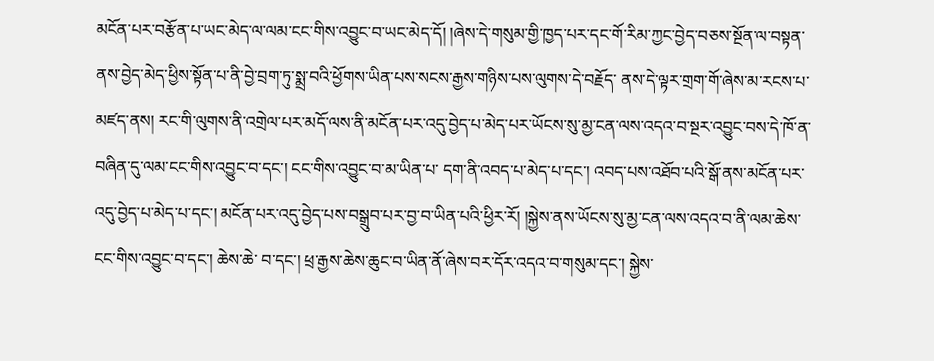མངོན་པར་བརྩོན་པ་ཡང་མེད་ལ་ལམ་ངང་གིས་འབྱུང་བ་ཡང་མེད་དོ། །ཞེས་དེ་གསུམ་གྱི་ཁྱད་པར་དང་གོ་རིམ་ཀྱང་བྱེད་བཅས་སྔོན་ལ་བསྟན་ནས་བྱེད་མེད་ཕྱིས་སྟོན་པ་ནི་བྱེ་བྲག་ཏུ་སྨྲ་བའི་ཕྱོགས་ཡིན་པས་སངས་རྒྱས་གཉིས་པས་ལུགས་དེ་བརྗོད་ ནས་དེ་ལྟར་གྲག་གོ་ཞེས་མ་རངས་པ་མཛད་ནས། རང་གི་ལུགས་ནི་འགྲེལ་པར་མདོ་ལས་ནི་མངོན་པར་འདུ་བྱེད་པ་མེད་པར་ཡོངས་སུ་མྱ་ངན་ལས་འདའ་བ་སྔར་འབྱུང་བས་དེ་ཁོ་ན་བཞིན་དུ་ལམ་ངང་གིས་འབྱུང་བ་དང་། ངང་གིས་འབྱུང་བ་མ་ཡིན་པ་ དག་ནི་འབད་པ་མེད་པ་དང་། འབད་པས་འཐོབ་པའི་སྒོ་ནས་མངོན་པར་འདུ་བྱེད་པ་མེད་པ་དང་། མངོན་པར་འདུ་བྱེད་པས་བསྒྲུབ་པར་བྱ་བ་ཡིན་པའི་ཕྱིར་རོ། །སྐྱེས་ནས་ཡོངས་སུ་མྱ་ངན་ལས་འདའ་བ་ནི་ལམ་ཆེས་ངང་གིས་འབྱུང་བ་དང་། ཆེས་ཆེ་ བ་དང་། ཕྲ་རྒྱས་ཆེས་ཆུང་བ་ཡིན་ནོ་ཞེས་བར་དོར་འདའ་བ་གསུམ་དང་། སྐྱེས་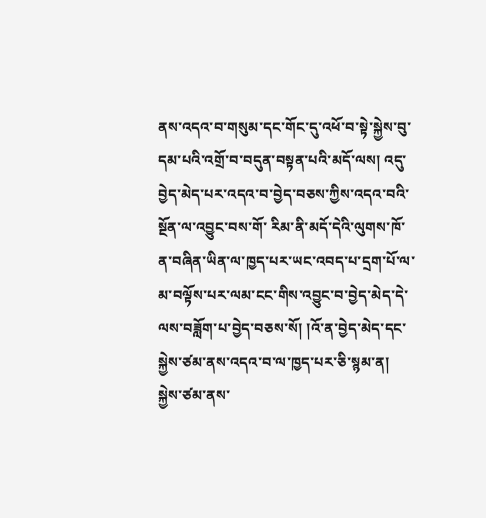ནས་འདའ་བ་གསུམ་དང་གོང་དུ་འཕོ་བ་སྟེ་སྐྱེས་བུ་དམ་པའི་འགྲོ་བ་བདུན་བསྟན་པའི་མདོ་ལས། འདུ་བྱེད་མེད་པར་འདའ་བ་བྱེད་བཅས་ཀྱིས་འདའ་བའི་སྔོན་ལ་འབྱུང་བས་གོ་ རིམ་ནི་མདོ་དེའི་ལུགས་ཁོ་ན་བཞིན་ཡིན་ལ་ཁྱད་པར་ཡང་འབད་པ་དྲག་པོ་ལ་མ་བལྟོས་པར་ལམ་ངང་གིས་འབྱུང་བ་བྱེད་མེད་དེ་ལས་བཟློག་པ་བྱེད་བཅས་སོ། །འོ་ན་བྱེད་མེད་དང་སྐྱེས་ཙམ་ནས་འདའ་བ་ལ་ཁྱད་པར་ཅི་སྙམ་ན། སྐྱེས་ཙམ་ནས་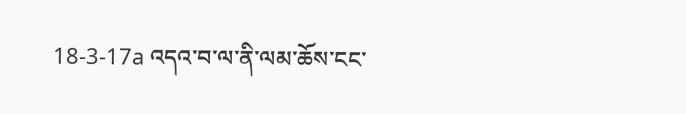18-3-17a འདའ་བ་ལ་ནི་ལམ་ཆོས་ངང་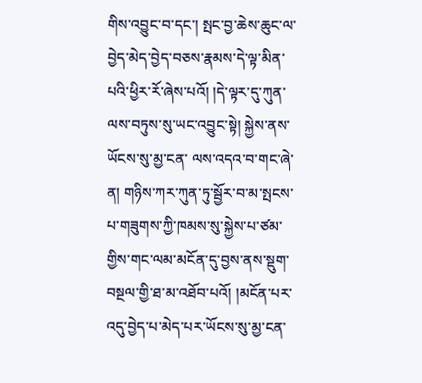གིས་འབྱུང་བ་དང་། སྤང་བྱ་ཆེས་ཆུང་ལ་བྱེད་མེད་བྱེད་བཅས་རྣམས་དེ་ལྟ་མིན་པའི་ཕྱིར་རོ་ཞེས་པའོ། །དེ་ལྟར་དུ་ཀུན་ལས་བཏུས་སུ་ཡང་འབྱུང་སྟེ། སྐྱེས་ནས་ཡོངས་སུ་མྱ་ངན་ ལས་འདའ་བ་གང་ཞེ་ན། གཉིས་ཀར་ཀུན་ཏུ་སྦྱོར་བ་མ་སྤངས་པ་གཟུགས་ཀྱི་ཁམས་སུ་སྐྱེས་པ་ཙམ་གྱིས་གང་ལམ་མངོན་དུ་བྱས་ནས་སྡུག་བསྔལ་གྱི་ཐ་མ་འཐོབ་པའོ། །མངོན་པར་འདུ་བྱེད་པ་མེད་པར་ཡོངས་སུ་མྱ་ངན་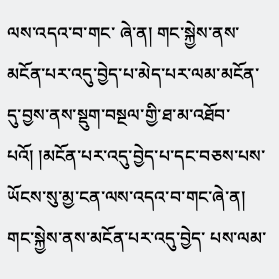ལས་འདའ་བ་གང་ ཞེ་ན། གང་སྐྱེས་ནས་མངོན་པར་འདུ་བྱེད་པ་མེད་པར་ལམ་མངོན་དུ་བྱས་ནས་སྡུག་བསྔལ་གྱི་ཐ་མ་འཐོབ་པའོ། །མངོན་པར་འདུ་བྱེད་པ་དང་བཅས་པས་ཡོངས་སུ་མྱ་ངན་ལས་འདའ་བ་གང་ཞེ་ན། གང་སྐྱེས་ནས་མངོན་པར་འདུ་བྱེད་ པས་ལམ་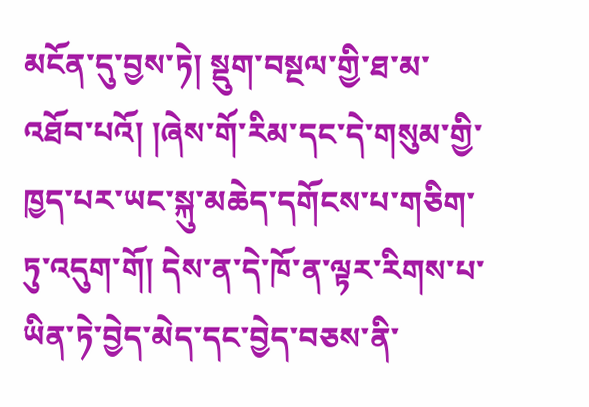མངོན་དུ་བྱས་ཏེ། སྡུག་བསྔལ་གྱི་ཐ་མ་འཐོབ་པའོ། །ཞེས་གོ་རིམ་དང་དེ་གསུམ་གྱི་ཁྱད་པར་ཡང་སྐུ་མཆེད་དགོངས་པ་གཅིག་ཏུ་འདུག་གོ། དེས་ན་དེ་ཁོ་ན་ལྟར་རིགས་པ་ཡིན་ཏེ་བྱེད་མེད་དང་བྱེད་བཅས་ནི་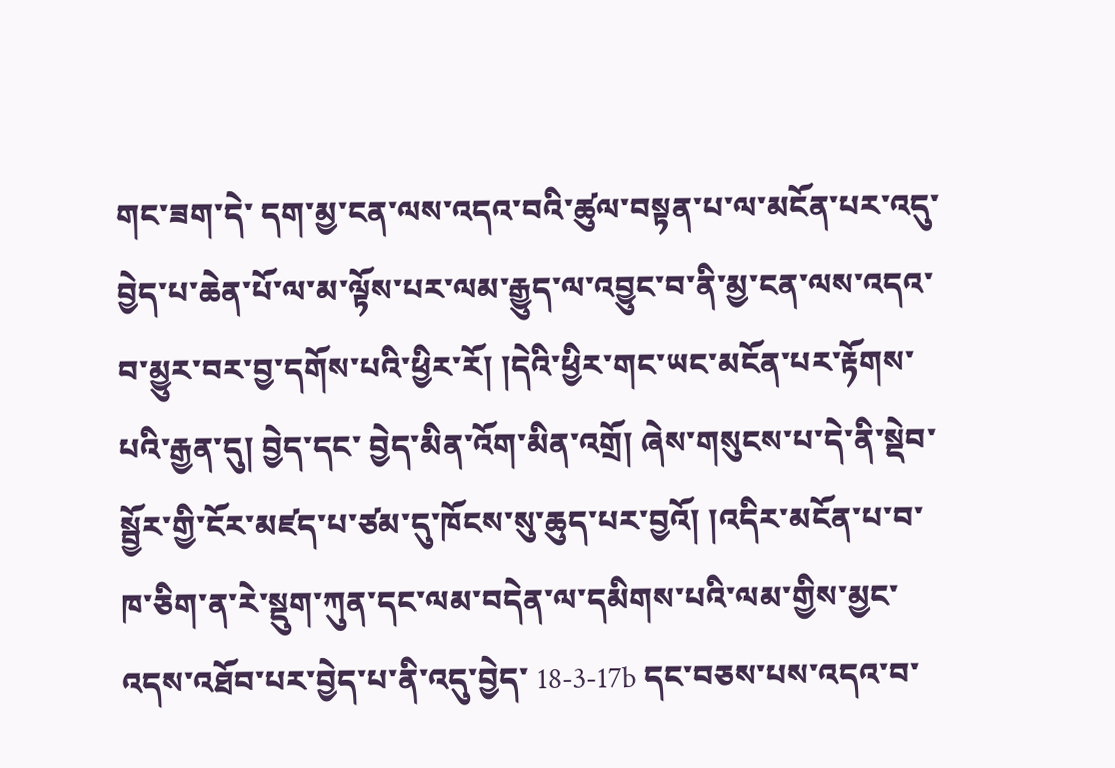གང་ཟག་དེ་ དག་མྱ་ངན་ལས་འདའ་བའི་ཚུལ་བསྟན་པ་ལ་མངོན་པར་འདུ་བྱེད་པ་ཆེན་པོ་ལ་མ་ལྟོས་པར་ལམ་རྒྱུད་ལ་འབྱུང་བ་ནི་མྱ་ངན་ལས་འདའ་བ་མྱུར་བར་བྱ་དགོས་པའི་ཕྱིར་རོ། །དེའི་ཕྱིར་གང་ཡང་མངོན་པར་རྟོགས་པའི་རྒྱན་དུ། བྱེད་དང་ བྱེད་མིན་འོག་མིན་འགྲོ། ཞེས་གསུངས་པ་དེ་ནི་སྡེབ་སྦྱོར་གྱི་ངོར་མཛད་པ་ཙམ་དུ་ཁོངས་སུ་ཆུད་པར་བྱའོ། །འདིར་མངོན་པ་བ་ཁ་ཅིག་ན་རེ་སྡུག་ཀུན་དང་ལམ་བདེན་ལ་དམིགས་པའི་ལམ་གྱིས་མྱང་འདས་འཐོབ་པར་བྱེད་པ་ནི་འདུ་བྱེད་ 18-3-17b དང་བཅས་པས་འདའ་བ་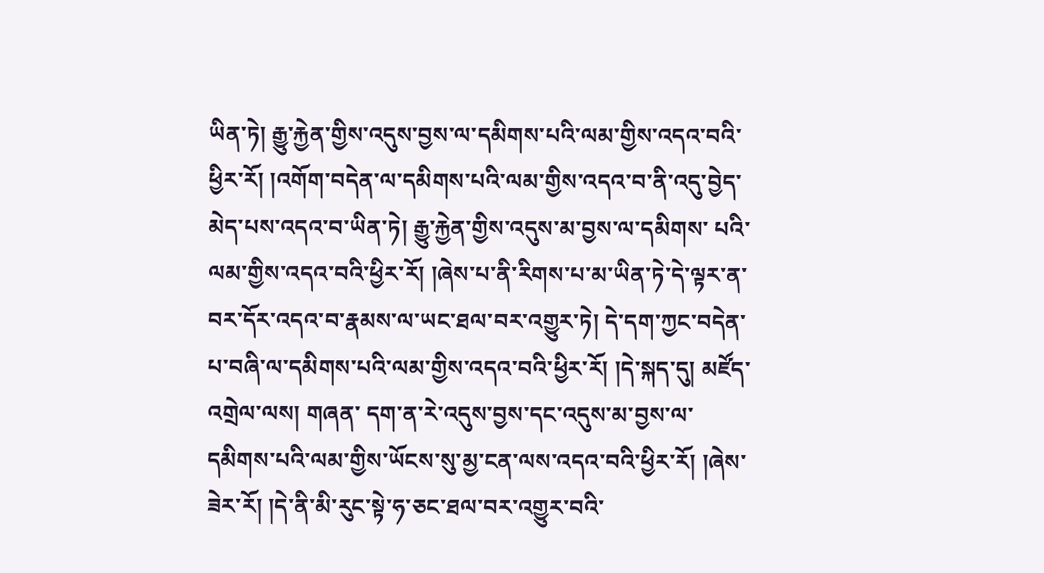ཡིན་ཏེ། རྒྱུ་རྐྱེན་གྱིས་འདུས་བྱས་ལ་དམིགས་པའི་ལམ་གྱིས་འདའ་བའི་ཕྱིར་རོ། །འགོག་བདེན་ལ་དམིགས་པའི་ལམ་གྱིས་འདའ་བ་ནི་འདུ་བྱེད་མེད་པས་འདའ་བ་ཡིན་ཏེ། རྒྱུ་རྐྱེན་གྱིས་འདུས་མ་བྱས་ལ་དམིགས་ པའི་ལམ་གྱིས་འདའ་བའི་ཕྱིར་རོ། །ཞེས་པ་ནི་རིགས་པ་མ་ཡིན་ཏེ་དེ་ལྟར་ན་བར་དོར་འདའ་བ་རྣམས་ལ་ཡང་ཐལ་བར་འགྱུར་ཏེ། དེ་དག་ཀྱང་བདེན་པ་བཞི་ལ་དམིགས་པའི་ལམ་གྱིས་འདའ་བའི་ཕྱིར་རོ། །དེ་སྐད་དུ། མཛོད་འགྲེལ་ལས། གཞན་ དག་ན་རེ་འདུས་བྱས་དང་འདུས་མ་བྱས་ལ་དམིགས་པའི་ལམ་གྱིས་ཡོངས་སུ་མྱ་ངན་ལས་འདའ་བའི་ཕྱིར་རོ། །ཞེས་ཟེར་རོ། །དེ་ནི་མི་རུང་སྟེ་ཧ་ཅང་ཐལ་བར་འགྱུར་བའི་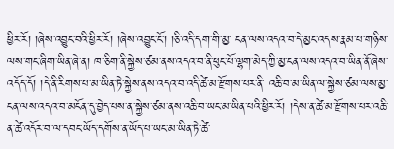ཕྱིར་རོ། །ཞེས་འབྱུང་བའི་ཕྱིར་རོ། །ཞེས་འབྱུང་ངོ་། །ཅི་འདི་དག་གི་མྱ་ ངན་ལས་འདའ་བ་དེ་མྱང་འདས་རྣམ་པ་གཉིས་ལས་གང་ཞིག་ཡིན་ཞེ་ན། ཁ་ཅིག་ནི་སྐྱེས་ཙམ་ནས་འདའ་བ་ནི་ཕུང་པོ་ལྷག་མེད་ཀྱི་མྱ་ངན་ལས་འདའ་བ་ཡིན་ནོ་ཞེས་འདོད་དོ། །དེ་ནི་རིགས་པ་མ་ཡིན་ཏེ་སྐྱེས་ནས་འདའ་བ་འདི་ཚེ་མ་རྫོགས་པར་ནི་ འཆི་བ་མ་ཡིན་ལ་སྐྱེས་ཙམ་ལས་མྱ་ངན་ལས་འདའ་བ་མངོན་དུ་བྱེད་པས་ན་སྐྱེས་ཙམ་ནས་འཆི་བ་ཡང་མ་ཡིན་པའི་ཕྱིར་རོ། །དེས་ན་ཚེ་མ་རྫོགས་པར་འཆི་ན་ཚེ་འདོར་བ་ལ་དབང་ཡོད་དགོས་ན་ཡོད་པ་ཡང་མ་ཡིན་ཏེ་ཚེ་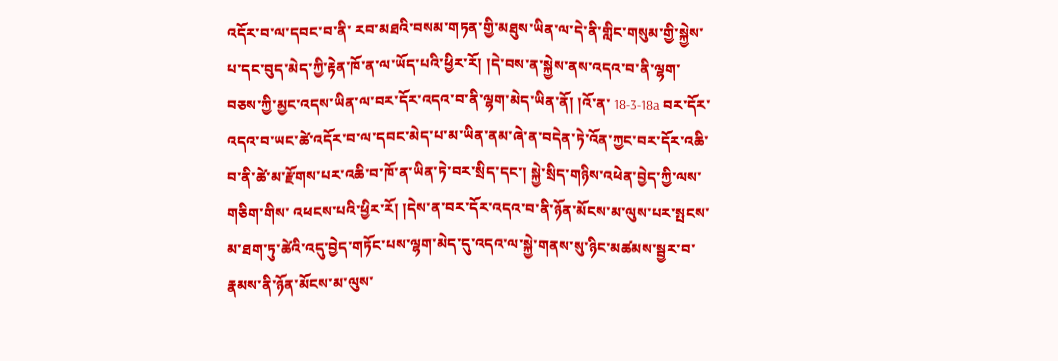འདོར་བ་ལ་དབང་བ་ནི་ རབ་མཐའི་བསམ་གཏན་གྱི་མཐུས་ཡིན་ལ་དེ་ནི་གླིང་གསུམ་གྱི་སྐྱེས་པ་དང་བུད་མེད་ཀྱི་རྟེན་ཁོ་ན་ལ་ཡོད་པའི་ཕྱིར་རོ། །དེ་བས་ན་སྐྱེས་ནས་འདའ་བ་ནི་ལྷག་བཅས་ཀྱི་མྱང་འདས་ཡིན་ལ་བར་དོར་འདའ་བ་ནི་ལྷག་མེད་ཡིན་ནོ། །འོ་ན་ 18-3-18a བར་དོར་འདའ་བ་ཡང་ཚེ་འདོར་བ་ལ་དབང་མེད་པ་མ་ཡིན་ནམ་ཞེ་ན་བདེན་ཏེ་འོན་ཀྱང་བར་དོར་འཆི་བ་ནི་ཚེ་མ་རྫོགས་པར་འཆི་བ་ཁོ་ན་ཡིན་ཏེ་བར་སྲིད་དང་། སྐྱེ་སྲིད་གཉིས་འཕེན་བྱེད་ཀྱི་ལས་གཅིག་གིས་ འཕངས་པའི་ཕྱིར་རོ། །དེས་ན་བར་དོར་འདའ་བ་ནི་ཉོན་མོངས་མ་ལུས་པར་སྤངས་མ་ཐག་ཏུ་ཚེའི་འདུ་བྱེད་གཏོང་པས་ལྷག་མེད་དུ་འདའ་ལ་སྐྱེ་གནས་སུ་ཉིང་མཚམས་སྦྱར་བ་རྣམས་ནི་ཉོན་མོངས་མ་ལུས་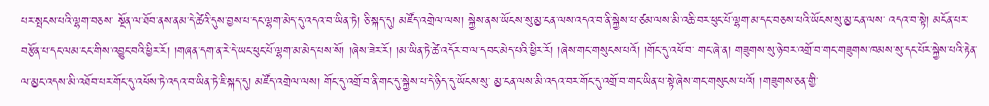པར་སྤངས་པའི་ལྷག་བཅས་ སྔོན་ལ་ཐོབ་ནས་ནམ་དེ་ཚེའི་དུས་བྱས་པ་དང་ལྷག་མེད་དུ་འདའ་བ་ཡིན་ཏེ། ཅི་སྐད་དུ། མཛོད་འགྲེལ་ལས། སྐྱེས་ནས་ཡོངས་སུ་མྱ་ངན་ལས་འདའ་བ་ནི་སྐྱེས་པ་ཙམ་ལས་མི་འཆི་བར་ཕུང་པོ་ལྷག་མ་དང་བཅས་པའི་ཡོངས་སུ་མྱ་ངན་ལས་ འདའ་བ་སྟེ། མངོན་པར་བརྩོན་པ་དང་ལམ་ངང་གིས་འབྱུང་བའི་ཕྱིར་རོ། །གཞན་དག་ན་རེ་དེ་ཡང་ཕུང་པོ་ལྷག་མ་མེད་པས་སོ། །ཞེས་ཟེར་རོ། །མ་ཡིན་ཏེ་ཚེ་འདོར་བ་ལ་དབང་མེད་པའི་ཕྱིར་རོ། །ཞེས་གང་གསུངས་པའོ། །གོང་དུ་འཕོ་བ་ གང་ཞེ་ན། གཟུགས་སུ་ཉེ་བར་འགྲོ་བ་གང་གཟུགས་ཁམས་སུ་དང་པོར་སྐྱེས་པའི་རྟེན་ལ་མྱང་འདས་མི་འཐོབ་པར་གོང་དུ་འཕོས་ཏེ་འདའ་བ་ཡིན་ཏེ་ཇི་སྐད་དུ། མཛོད་འགྲེལ་ལས། གོང་དུ་འགྲོ་བ་ནི་གང་དུ་སྐྱེས་པ་དེ་ཉིད་དུ་ཡོངས་སུ་ མྱ་ངན་ལས་མི་འདའ་བར་གོང་དུ་འགྲོ་བ་གང་ཡིན་པ་སྟེ་ཞེས་གང་གསུངས་པའོ། །གཟུགས་ཅན་གྱི་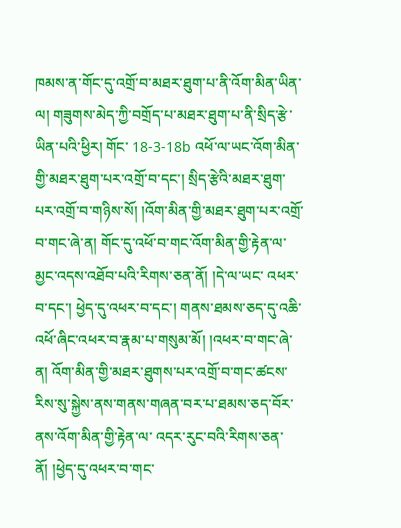ཁམས་ན་གོང་དུ་འགྲོ་བ་མཐར་ཐུག་པ་ནི་འོག་མིན་ཡིན་ལ། གཟུགས་མེད་ཀྱི་བགྲོད་པ་མཐར་ཐུག་པ་ནི་སྲིད་རྩེ་ཡིན་པའི་ཕྱིར། གོང་ 18-3-18b འཕོ་ལ་ཡང་འོག་མིན་གྱི་མཐར་ཐུག་པར་འགྲོ་བ་དང་། སྲིད་རྩེའི་མཐར་ཐུག་པར་འགྲོ་བ་གཉིས་སོ། །འོག་མིན་གྱི་མཐར་ཐུག་པར་འགྲོ་བ་གང་ཞེ་ན། གོང་དུ་འཕོ་བ་གང་འོག་མིན་གྱི་རྟེན་ལ་མྱང་འདས་འཐོབ་པའི་རིགས་ཅན་ནོ། །དེ་ལ་ཡང་ འཕར་བ་དང་། ཕྱེད་དུ་འཕར་བ་དང་། གནས་ཐམས་ཅད་དུ་འཆི་འཕོ་ཞིང་འཕར་བ་རྣམ་པ་གསུམ་མོ། །འཕར་བ་གང་ཞེ་ན། འོག་མིན་གྱི་མཐར་ཐུགས་པར་འགྲོ་བ་གང་ཚངས་རིས་སུ་སྐྱེས་ནས་གནས་གཞན་བར་པ་ཐམས་ཅད་བོར་ནས་འོག་མིན་གྱི་རྟེན་ལ་ འདར་རུང་བའི་རིགས་ཅན་ནོ། །ཕྱེད་དུ་འཕར་བ་གང་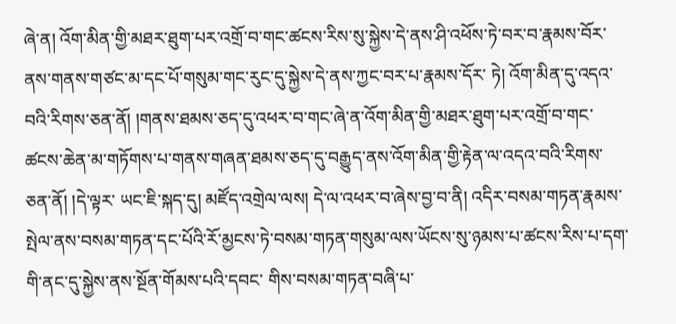ཞེ་ན། འོག་མིན་གྱི་མཐར་ཐུག་པར་འགྲོ་བ་གང་ཚངས་རིས་སུ་སྐྱེས་དེ་ནས་ཤི་འཕོས་ཏེ་བར་བ་རྣམས་བོར་ནས་གནས་གཙང་མ་དང་པོ་གསུམ་གང་རུང་དུ་སྐྱེས་དེ་ནས་ཀྱང་བར་པ་རྣམས་དོར་ ཏེ། འོག་མིན་དུ་འདའ་བའི་རིགས་ཅན་ནོ། །གནས་ཐམས་ཅད་དུ་འཕར་བ་གང་ཞེ་ན་འོག་མིན་གྱི་མཐར་ཐུག་པར་འགྲོ་བ་གང་ཚངས་ཆེན་མ་གཏོགས་པ་གནས་གཞན་ཐམས་ཅད་དུ་བརྒྱུད་ནས་འོག་མིན་གྱི་རྟེན་ལ་འདའ་བའི་རིགས་ཅན་ནོ། །དེ་ལྟར་ ཡང་ཇི་སྐད་དུ། མཛོད་འགྲེལ་ལས། དེ་ལ་འཕར་བ་ཞེས་བྱ་བ་ནི། འདིར་བསམ་གཏན་རྣམས་སྤེལ་ནས་བསམ་གཏན་དང་པོའི་རོ་མྱངས་ཏེ་བསམ་གཏན་གསུམ་ལས་ཡོངས་སུ་ཉམས་པ་ཚངས་རིས་པ་དག་གི་ནང་དུ་སྐྱེས་ནས་སྔོན་གོམས་པའི་དབང་ གིས་བསམ་གཏན་བཞི་པ་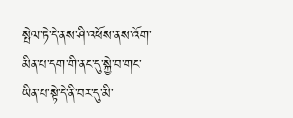སྤེལ་ཏེ་དེ་ནས་ཤི་འཕོས་ནས་འོག་མིན་པ་དག་གི་ནང་དུ་སྐྱེ་བ་གང་ཡིན་པ་སྟེ་དེ་ནི་བར་དུ་མི་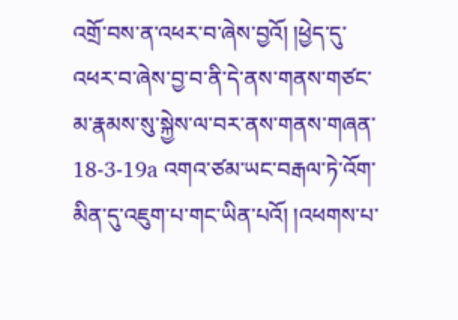འགྲོ་བས་ན་འཕར་བ་ཞེས་བྱའོ། །ཕྱེད་དུ་འཕར་བ་ཞེས་བྱ་བ་ནི་དེ་ནས་གནས་གཙང་མ་རྣམས་སུ་སྐྱེས་ལ་བར་ནས་གནས་གཞན་ 18-3-19a འགའ་ཙམ་ཡང་བརྒལ་ཏེ་འོག་མིན་དུ་འཇུག་པ་གང་ཡིན་པའོ། །འཕགས་པ་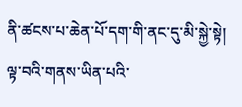ནི་ཚངས་པ་ཆེན་པོ་དག་གི་ནང་དུ་མི་སྐྱེ་སྟེ། ལྟ་བའི་གནས་ཡིན་པའི་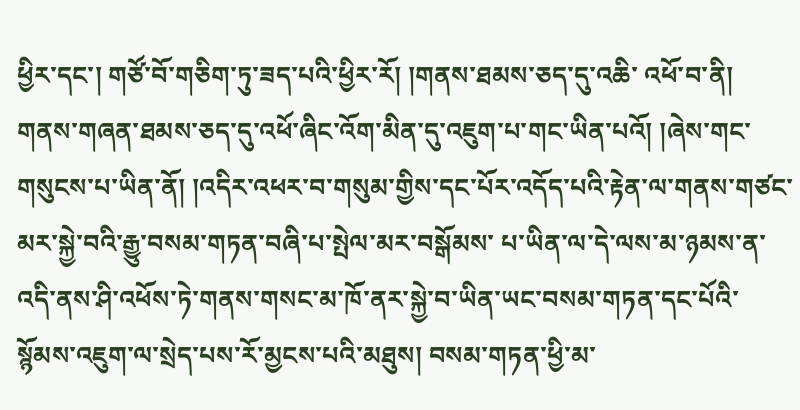ཕྱིར་དང་། གཙོ་བོ་གཅིག་ཏུ་ཟད་པའི་ཕྱིར་རོ། །གནས་ཐམས་ཅད་དུ་འཆི་ འཕོ་བ་ནི། གནས་གཞན་ཐམས་ཅད་དུ་འཕོ་ཞིང་འོག་མིན་དུ་འཇུག་པ་གང་ཡིན་པའོ། །ཞེས་གང་གསུངས་པ་ཡིན་ནོ། །འདིར་འཕར་བ་གསུམ་གྱིས་དང་པོར་འདོད་པའི་རྟེན་ལ་གནས་གཙང་མར་སྐྱེ་བའི་རྒྱུ་བསམ་གཏན་བཞི་པ་སྤེལ་མར་བསྒོམས་ པ་ཡིན་ལ་དེ་ལས་མ་ཉམས་ན་འདི་ནས་ཤི་འཕོས་ཏེ་གནས་གསང་མ་ཁོ་ནར་སྐྱེ་བ་ཡིན་ཡང་བསམ་གཏན་དང་པོའི་སྙོམས་འཇུག་ལ་སྲེད་པས་རོ་མྱངས་པའི་མཐུས། བསམ་གཏན་ཕྱི་མ་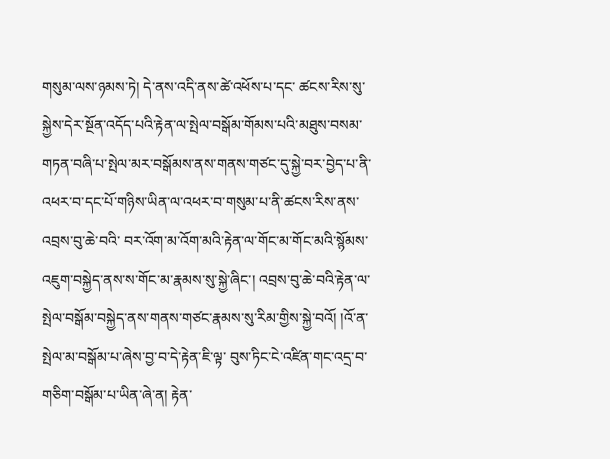གསུམ་ལས་ཉམས་ཏེ། དེ་ནས་འདི་ནས་ཚེ་འཕོས་པ་དང་ ཚངས་རིས་སུ་སྐྱེས་དེར་སྔོན་འདོད་པའི་རྟེན་ལ་སྤེལ་བསྒོམ་གོམས་པའི་མཐུས་བསམ་གཏན་བཞི་པ་སྤེལ་མར་བསྒོམས་ནས་གནས་གཙང་དུ་སྐྱེ་བར་བྱེད་པ་ནི་འཕར་བ་དང་པོ་གཉིས་ཡིན་ལ་འཕར་བ་གསུམ་པ་ནི་ཚངས་རིས་ནས་འབྲས་བུ་ཆེ་བའི་ བར་འོག་མ་འོག་མའི་རྟེན་ལ་གོང་མ་གོང་མའི་སྙོམས་འཇུག་བསྐྱེད་ནས་ས་གོང་མ་རྣམས་སུ་སྐྱེ་ཞིང་། འབྲས་བུ་ཆེ་བའི་རྟེན་ལ་སྤེལ་བསྒོམ་བསྐྱེད་ནས་གནས་གཙང་རྣམས་སུ་རིམ་གྱིས་སྐྱེ་བའོ། །འོ་ན་སྤེལ་མ་བསྒོམ་པ་ཞེས་བྱ་བ་དེ་རྟེན་ཇི་ལྟ་ བུས་ཏིང་ངེ་འཛིན་གང་འདྲ་བ་གཅིག་བསྒོམ་པ་ཡིན་ཞེ་ན། རྟེན་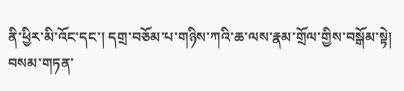ནི་ཕྱིར་མི་འོང་དང་། དགྲ་བཅོམ་པ་གཉིས་ཀའི་ཆ་ལས་རྣམ་གྲོལ་གྱིས་བསྒོམ་སྟེ། བསམ་གཏན་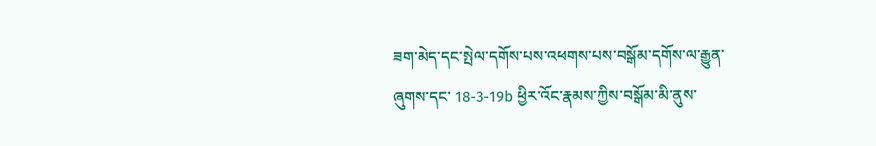ཟག་མེད་དང་སྤེལ་དགོས་པས་འཕགས་པས་བསྒོམ་དགོས་ལ་རྒྱུན་ཞུགས་དང་ 18-3-19b ཕྱིར་འོང་རྣམས་ཀྱིས་བསྒོམ་མི་ནུས་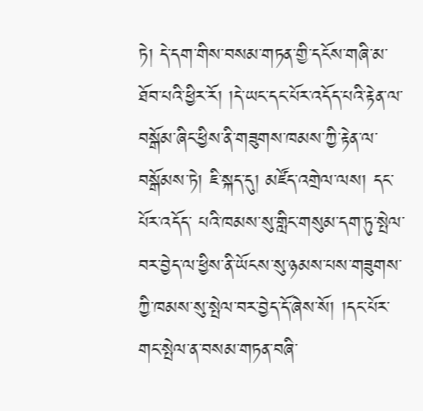ཏེ། དེ་དག་གིས་བསམ་གཏན་གྱི་དངོས་གཞི་མ་ཐོབ་པའི་ཕྱིར་རོ། །དེ་ཡང་དང་པོར་འདོད་པའི་རྟེན་ལ་བསྒོམ་ཞིང་ཕྱིས་ནི་གཟུགས་ཁམས་ཀྱི་རྟེན་ལ་བསྒོམས་ཏེ། ཇི་སྐད་དུ། མཛོད་འགྲེལ་ལས། དང་པོར་འདོད་ པའི་ཁམས་སུ་གླིང་གསུམ་དག་ཏུ་སྤེལ་བར་བྱེད་ལ་ཕྱིས་ནི་ཡོངས་སུ་ཉམས་པས་གཟུགས་ཀྱི་ཁམས་སུ་སྤེལ་བར་བྱེད་དོ་ཞེས་སོ། །དང་པོར་གང་སྤེལ་ན་བསམ་གཏན་བཞི་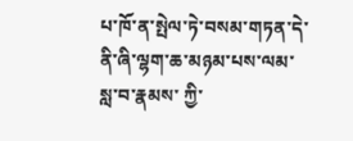པ་ཁོ་ན་སྤེལ་ཏེ་བསམ་གཏན་དེ་ནི་ཞི་ལྷག་ཆ་མཉམ་པས་ལམ་སླ་བ་རྣམས་ ཀྱི་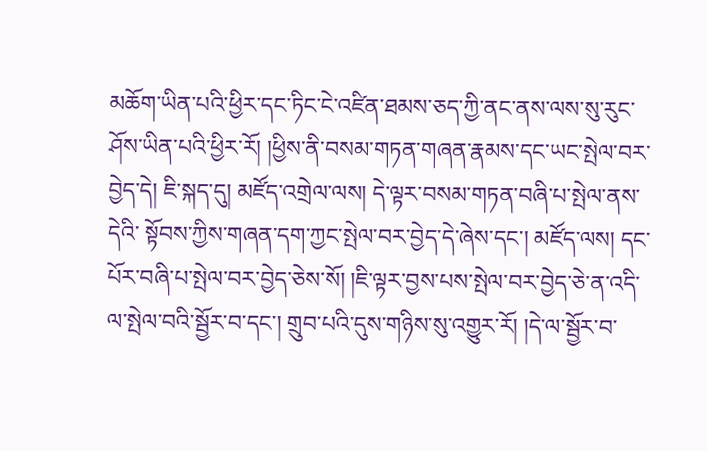མཆོག་ཡིན་པའི་ཕྱིར་དང་ཏིང་ངེ་འཛིན་ཐམས་ཅད་ཀྱི་ནང་ནས་ལས་སུ་རུང་ཤོས་ཡིན་པའི་ཕྱིར་རོ། །ཕྱིས་ནི་བསམ་གཏན་གཞན་རྣམས་དང་ཡང་སྤེལ་བར་བྱེད་དེ། ཇི་སྐད་དུ། མཛོད་འགྲེལ་ལས། དེ་ལྟར་བསམ་གཏན་བཞི་པ་སྤེལ་ནས་དེའི་ སྟོབས་ཀྱིས་གཞན་དག་ཀྱང་སྤེལ་བར་བྱེད་དེ་ཞེས་དང་། མཛོད་ལས། དང་པོར་བཞི་པ་སྤེལ་བར་བྱེད་ཅེས་སོ། །ཇི་ལྟར་བྱས་པས་སྤེལ་བར་བྱེད་ཅེ་ན་འདི་ལ་སྤེལ་བའི་སྦྱོར་བ་དང་། གྲུབ་པའི་དུས་གཉིས་སུ་འགྱུར་རོ། །དེ་ལ་སྦྱོར་བ་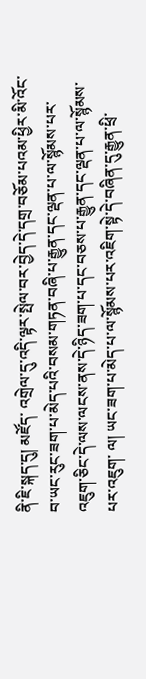ནི་ཇི་སྐད་དུ། མཛོད་ འགྲེལ་དུ་འདི་ལྟར་སྤེལ་བར་བྱེད་དེ་དགྲ་བཅོམ་པའམ་ཕྱིར་མི་འོང་བ་ཡང་རུང་ཟག་པ་མེད་པའི་བསམ་གཏན་བཞི་པ་རྒྱུན་དང་ལྡན་པ་ལ་སྙོམས་པར་འཇུག་ཅིང་དེ་ལས་ལངས་ནས་དེ་ཉིད་ཟག་པ་དང་བཅས་པ་རྒྱུན་དང་ལྡན་པ་ལ་སྙོམས་པར་འཇུག་ ལ། ཡང་ཟག་པ་མེད་པ་ལ་སྙོམས་པར་འཇིག་སྟེ་དེ་བཞིན་དུ་རྒྱུན་ཕྲི་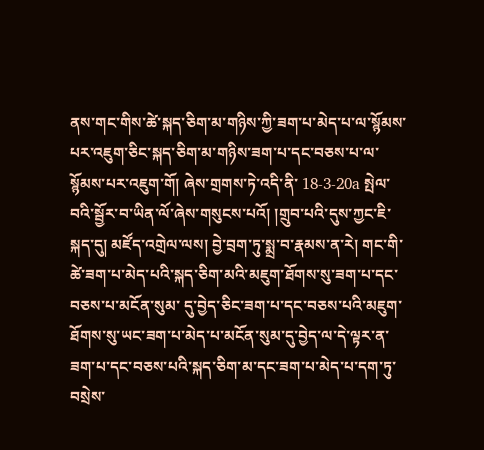ནས་གང་གིས་ཚེ་སྐད་ཅིག་མ་གཉིས་ཀྱི་ཟག་པ་མེད་པ་ལ་སྙོམས་པར་འཇུག་ཅིང་སྐད་ཅིག་མ་གཉིས་ཟག་པ་དང་བཅས་པ་ལ་སྙོམས་པར་འཇུག་གོ། ཞེས་གྲགས་ཏེ་འདི་ནི་ 18-3-20a སྤེལ་བའི་སྦྱོར་བ་ཡིན་ལོ་ཞེས་གསུངས་པའོ། །གྲུབ་པའི་དུས་ཀྱང་ཇི་སྐད་དུ། མཛོད་འགྲེལ་ལས། བྱེ་བྲག་ཏུ་སྨྲ་བ་རྣམས་ན་རེ། གང་གི་ཚེ་ཟག་པ་མེད་པའི་སྐད་ཅིག་མའི་མཇུག་ཐོགས་སུ་ཟག་པ་དང་བཅས་པ་མངོན་སུམ་ དུ་བྱེད་ཅིང་ཟག་པ་དང་བཅས་པའི་མཇུག་ཐོགས་སུ་ཡང་ཟག་པ་མེད་པ་མངོན་སུམ་དུ་བྱེད་ལ་དེ་ལྟར་ན་ཟག་པ་དང་བཅས་པའི་སྐད་ཅིག་མ་དང་ཟག་པ་མེད་པ་དག་ཏུ་བསྲེས་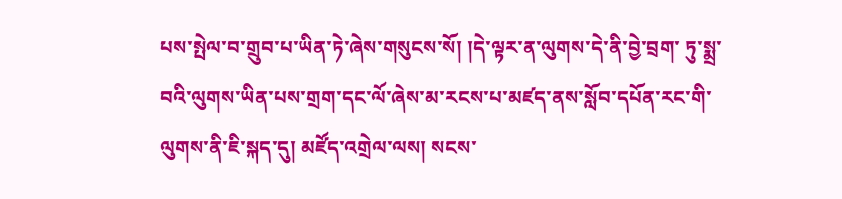པས་སྤེལ་བ་གྲུབ་པ་ཡིན་ཏེ་ཞེས་གསུངས་སོ། །དེ་ལྟར་ན་ལུགས་དེ་ནི་བྱེ་བྲག་ ཏུ་སྨྲ་བའི་ལུགས་ཡིན་པས་གྲག་དང་ལོ་ཞེས་མ་རངས་པ་མཛད་ནས་སློབ་དཔོན་རང་གི་ལུགས་ནི་ཇི་སྐད་དུ། མཛོད་འགྲེལ་ལས། སངས་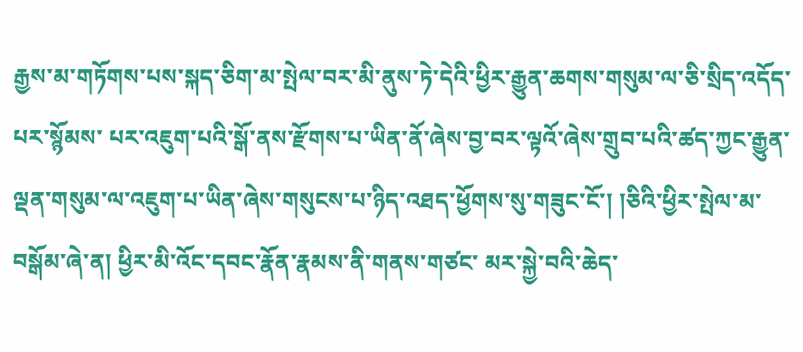རྒྱས་མ་གཏོགས་པས་སྐད་ཅིག་མ་སྤེལ་བར་མི་ནུས་ཏེ་དེའི་ཕྱིར་རྒྱུན་ཆགས་གསུམ་ལ་ཅི་སྲིད་འདོད་པར་སྙོམས་ པར་འཇུག་པའི་སྒོ་ནས་རྫོགས་པ་ཡིན་ནོ་ཞེས་བྱ་བར་ལྟའོ་ཞེས་གྲུབ་པའི་ཚད་ཀྱང་རྒྱུན་ལྡན་གསུམ་ལ་འཇུག་པ་ཡིན་ཞེས་གསུངས་པ་ཉིད་འཐད་ཕྱོགས་སུ་གཟུང་ངོ་། །ཅིའི་ཕྱིར་སྤེལ་མ་བསྒོམ་ཞེ་ན། ཕྱིར་མི་འོང་དབང་རྣོན་རྣམས་ནི་གནས་གཙང་ མར་སྐྱེ་བའི་ཆེད་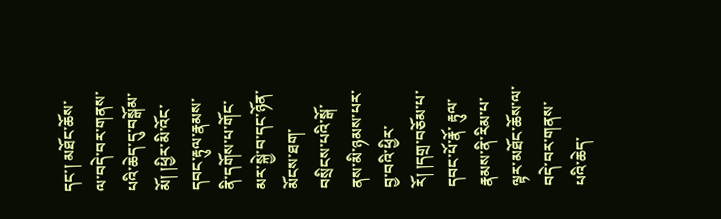དང་། མཐོང་ཆོས་ལ་བདེ་བར་གནས་པའི་ཆེད་དུ་བསྒོམ་མོ། །ཕྱིར་མི་འོང་དབང་རྟུལ་རྣམས་ནི་དགོས་པ་གོང་མར་སྐྱེ་བ་དང་ཉོན་མོངས་ཐག་བསྲིངས་པའི་སྒོ་ནས་མི་ཉམས་པར་བྱ་བའི་ཕྱིར་རོ། །དགྲ་བཅོམ་པ་དབང་པོ་རྣོ་ རྟུལ་རྣམས་ནི་རིམ་པ་ལྟར་མཐོང་ཆོས་ལ་བདེ་བར་གནས་པའི་ཆེད་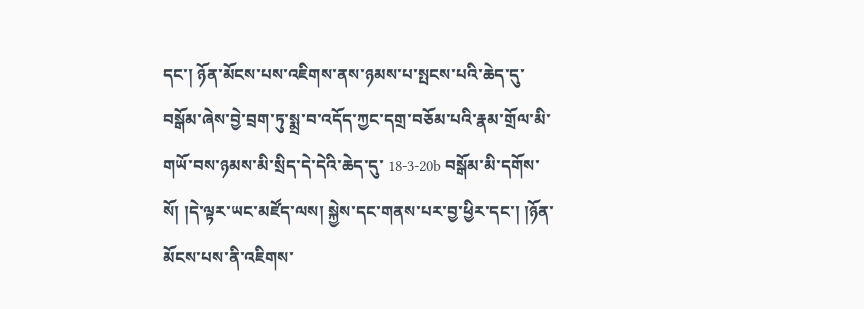དང་། ཉོན་མོངས་པས་འཇིགས་ནས་ཉམས་པ་སྤངས་པའི་ཆེད་དུ་བསྒོམ་ཞེས་བྱེ་བྲག་ཏུ་སྨྲ་བ་འདོད་ཀྱང་དགྲ་བཅོམ་པའི་རྣམ་གྲོལ་མི་གཡོ་བས་ཉམས་མི་སྲིད་དེ་དེའི་ཆེད་དུ་ 18-3-20b བསྒོམ་མི་དགོས་སོ། །དེ་ལྟར་ཡང་མཛོད་ལས། སྐྱེས་དང་གནས་པར་བྱ་ཕྱིར་དང་། །ཉོན་མོངས་པས་ནི་འཇིགས་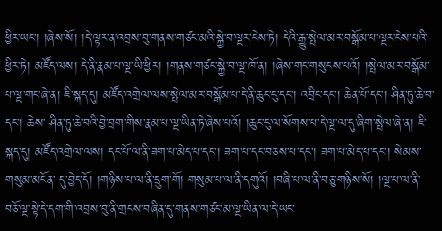ཕྱིར་ཡང་། །ཞེས་སོ། །དེ་ལྟར་ན་འབྲས་བུ་གནས་གཙང་མའི་སྐྱེ་བ་ལྔར་ངེས་ཏེ། དེའི་རྒྱུ་སྤེལ་མར་བསྒོམ་པ་ལྔར་ངེས་པའི་ཕྱིར་ཏེ། མཛོད་ལས། དེ་ནི་རྣམ་པ་ལྔ་ཡི་ཕྱིར། །གནས་གཙང་སྐྱེ་བ་ལྔ་ཁོ་ན། །ཞེས་གང་གསུངས་པའོ། །སྤེལ་མར་བསྒོམ་པ་ལྔ་གང་ཞེ་ན། ཇི་སྐད་དུ། མཛོད་འགྲེལ་ལས་སྤེལ་མར་བསྒོམ་པ་དེ་ནི་ཆུང་ངུ་དང་། འབྲིང་དང་། ཆེན་པོ་དང་། ཤིན་ཏུ་ཆེ་བ་དང་། ཆེས་ ཤིན་ཏུ་ཆེ་བའི་བྱེ་བྲག་གིས་རྣམ་པ་ལྔ་ཡིན་ཏེ་ཞེས་པའོ། །ཆུང་ངུ་ལ་སོགས་པ་དེ་ལྔ་ལ་དུ་ཞིག་སྤེལ་ཞེ་ན། ཇི་སྐད་དུ། མཛོད་འགྲེལ་ལས། དང་པོ་ལ་ནི་ཟག་པ་མེད་པ་དང་། ཟག་པ་དང་བཅས་པ་དང་། ཟག་པ་མེད་པ་དང་། སེམས་གསུམ་མངོན་ དུ་བྱེད་དོ། །གཉིས་པ་ལ་ནི་དྲུག་གོ། གསུམ་པ་ལ་ནི་དགུའོ། །བཞི་པ་ལ་ནི་བཅུ་གཉིས་སོ། །ལྔ་པ་ལ་ནི་བཅོ་ལྔ་སྟེ་དེ་དག་གི་འབྲས་བུ་ནི་གྲངས་བཞིན་དུ་གནས་གཙང་མ་ལྔ་ཡིན་ལ་དེ་ཡང་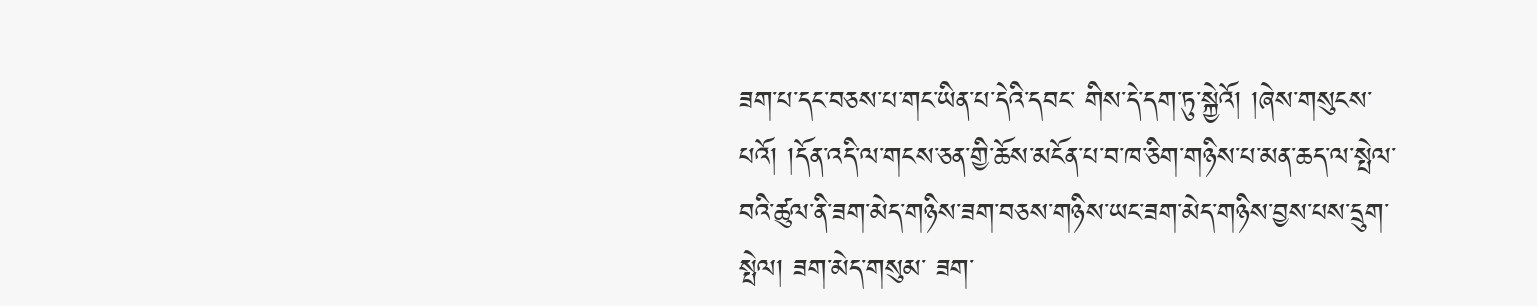ཟག་པ་དང་བཅས་པ་གང་ཡིན་པ་དེའི་དབང་ གིས་དེ་དག་ཏུ་སྐྱེའོ། །ཞེས་གསུངས་པའོ། །དོན་འདི་ལ་གངས་ཅན་གྱི་ཆོས་མངོན་པ་བ་ཁ་ཅིག་གཉིས་པ་མན་ཆད་ལ་སྤེལ་བའི་ཚུལ་ནི་ཟག་མེད་གཉིས་ཟག་བཅས་གཉིས་ཡང་ཟག་མེད་གཉིས་བྱས་པས་དྲུག་སྤེལ། ཟག་མེད་གསུམ་ ཟག་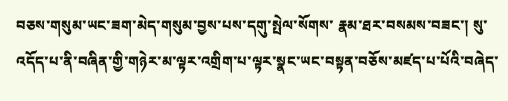བཅས་གསུམ་ཡང་ཟག་མེད་གསུམ་བྱས་པས་དགུ་སྤེལ་སོགས་ རྣམ་ཐར་བསམས་བཟང་། སུ་འདོད་པ་ནི་བཞིན་གྱི་གཉེར་མ་ལྟར་འགྲིག་པ་ལྟར་སྣང་ཡང་བསྟན་བཅོས་མཛད་པ་པོའི་བཞེད་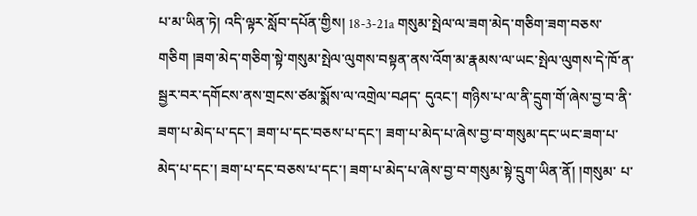པ་མ་ཡིན་ཏེ། འདི་ལྟར་སློབ་དཔོན་གྱིས། 18-3-21a གསུམ་སྤེལ་ལ་ཟག་མེད་གཅིག་ཟག་བཅས་གཅིག །ཟག་མེད་གཅིག་སྟེ་གསུམ་སྤེལ་ལུགས་བསྟན་ནས་འོག་མ་རྣམས་ལ་ཡང་སྤེལ་ལུགས་དེ་ཁོ་ན་སྦྱར་བར་དགོངས་ནས་གྲངས་ཙམ་སྨོས་ལ་འགྲེལ་བཤད་ དུའང་། གཉིས་པ་ལ་ནི་དྲུག་གོ་ཞེས་བྱ་བ་ནི་ཟག་པ་མེད་པ་དང་། ཟག་པ་དང་བཅས་པ་དང་། ཟག་པ་མེད་པ་ཞེས་བྱ་བ་གསུམ་དང་ཡང་ཟག་པ་མེད་པ་དང་། ཟག་པ་དང་བཅས་པ་དང་། ཟག་པ་མེད་པ་ཞེས་བྱ་བ་གསུམ་སྟེ་དྲུག་ཡིན་ནོ། །གསུམ་ པ་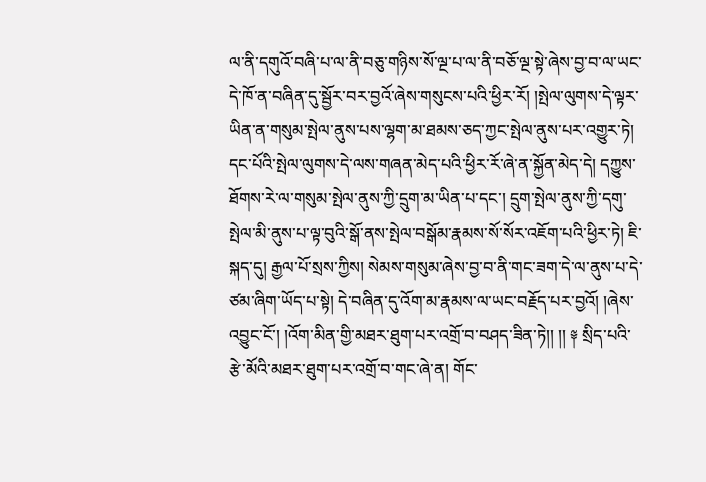ལ་ནི་དགུའོ་བཞི་པ་ལ་ནི་བཅུ་གཉིས་སོ་ལྔ་པ་ལ་ནི་བཅོ་ལྔ་སྟེ་ཞེས་བྱ་བ་ལ་ཡང་དེ་ཁོ་ན་བཞིན་དུ་སྦྱོར་བར་བྱའོ་ཞེས་གསུངས་པའི་ཕྱིར་རོ། །སྤེལ་ལུགས་དེ་ལྟར་ཡིན་ན་གསུམ་སྤེལ་ནུས་པས་ལྷག་མ་ཐམས་ཅད་ཀྱང་སྤེལ་ནུས་པར་འགྱུར་ཏེ། དང་པོའི་སྤེལ་ལུགས་དེ་ལས་གཞན་མེད་པའི་ཕྱིར་རོ་ཞེ་ན་སྐྱོན་མེད་དེ། དཀྱུས་ཐོགས་རེ་ལ་གསུམ་སྤེལ་ནུས་ཀྱི་དྲུག་མ་ཡིན་པ་དང་། དྲུག་སྤེལ་ནུས་ཀྱི་དགུ་སྤེལ་མི་ནུས་པ་ལྟ་བུའི་སྒོ་ནས་སྤེལ་བསྒོམ་རྣམས་སོ་སོར་འཇོག་པའི་ཕྱིར་ཏེ། ཇི་སྐད་དུ། རྒྱལ་པོ་སྲས་ཀྱིས། སེམས་གསུམ་ཞེས་བྱ་བ་ནི་གང་ཟག་དེ་ལ་ནུས་པ་དེ་ཙམ་ཞིག་ཡོད་པ་སྟེ། དེ་བཞིན་དུ་འོག་མ་རྣམས་ལ་ཡང་བརྗོད་པར་བྱའོ། །ཞེས་འབྱུང་ངོ་། །འོག་མིན་གྱི་མཐར་ཐུག་པར་འགྲོ་བ་བཤད་ཟིན་ཏེ།། །། ༈ སྲིད་པའི་རྩེ་མོའི་མཐར་ཐུག་པར་འགྲོ་བ་གང་ཞེ་ན། གོང་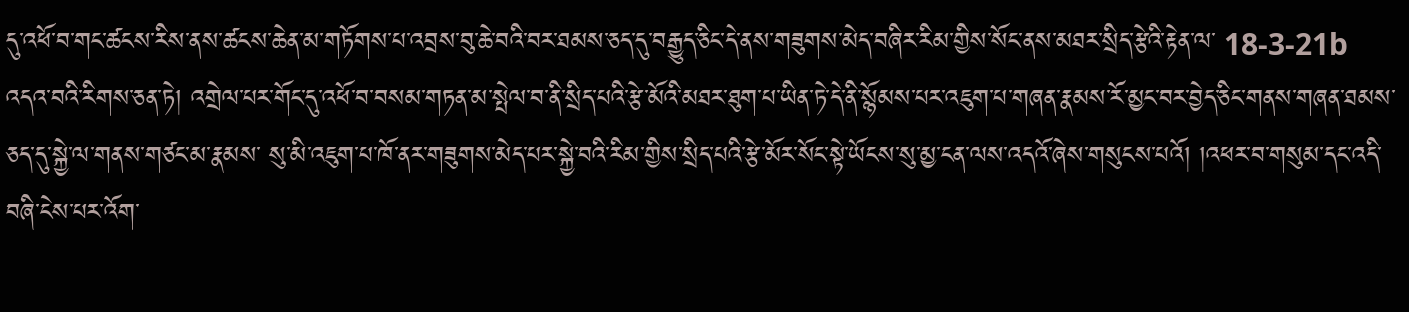དུ་འཕོ་བ་གང་ཚངས་རིས་ནས་ཚངས་ཆེན་མ་གཏོགས་པ་འབྲས་བུ་ཆེ་བའི་བར་ཐམས་ཅད་དུ་བརྒྱུད་ཅིང་དེ་ནས་གཟུགས་མེད་བཞིར་རིམ་གྱིས་སོང་ནས་མཐར་སྲིད་རྩེའི་རྟེན་ལ་ 18-3-21b འདའ་བའི་རིགས་ཅན་ཏེ། འགྲེལ་པར་གོང་དུ་འཕོ་བ་བསམ་གཏན་མ་སྤེལ་བ་ནི་སྲིད་པའི་རྩེ་མོའི་མཐར་ཐུག་པ་ཡིན་ཏེ་དེ་ནི་སྙོམས་པར་འཇུག་པ་གཞན་རྣམས་རོ་མྱང་བར་བྱེད་ཅིང་གནས་གཞན་ཐམས་ཅད་དུ་སྐྱེ་ལ་གནས་གཙང་མ་རྣམས་ སུ་མི་འཇུག་པ་ཁོ་ནར་གཟུགས་མེད་པར་སྐྱེ་བའི་རིམ་གྱིས་སྲིད་པའི་རྩེ་མོར་སོང་སྟེ་ཡོངས་སུ་མྱ་ངན་ལས་འདའོ་ཞེས་གསུངས་པའོ། །འཕར་བ་གསུམ་དང་འདི་བཞི་ངེས་པར་འོག་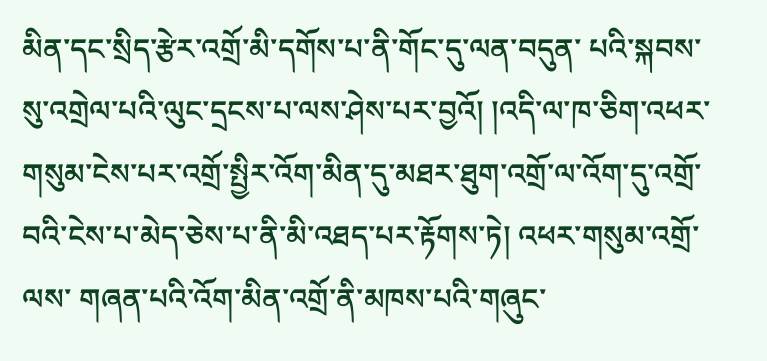མིན་དང་སྲིད་རྩེར་འགྲོ་མི་དགོས་པ་ནི་གོང་དུ་ལན་བདུན་ པའི་སྐབས་སུ་འགྲེལ་པའི་ལུང་དྲངས་པ་ལས་ཤེས་པར་བྱའོ། །འདི་ལ་ཁ་ཅིག་འཕར་གསུམ་ངེས་པར་འགྲོ་སྤྱིར་འོག་མིན་དུ་མཐར་ཐུག་འགྲོ་ལ་འོག་དུ་འགྲོ་བའི་ངེས་པ་མེད་ཅེས་པ་ནི་མི་འཐད་པར་རྟོགས་ཏེ། འཕར་གསུམ་འགྲོ་ལས་ གཞན་པའི་འོག་མིན་འགྲོ་ནི་མཁས་པའི་གཞུང་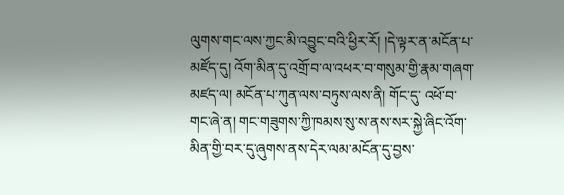ལུགས་གང་ལས་ཀྱང་མི་འབྱུང་བའི་ཕྱིར་རོ། །དེ་ལྟར་ན་མངོན་པ་མཛོད་དུ། འོག་མིན་དུ་འགྲོ་བ་ལ་འཕར་བ་གསུམ་གྱི་རྣམ་གཞག་མཛད་ལ། མངོན་པ་ཀུན་ལས་བཏུས་ལས་ནི། གོང་དུ་ འཕོ་བ་གང་ཞེ་ན། གང་གཟུགས་ཀྱི་ཁམས་སུ་ས་ནས་སར་སྐྱེ་ཞིང་འོག་མིན་གྱི་བར་དུ་ཞུགས་ནས་དེར་ལམ་མངོན་དུ་བྱས་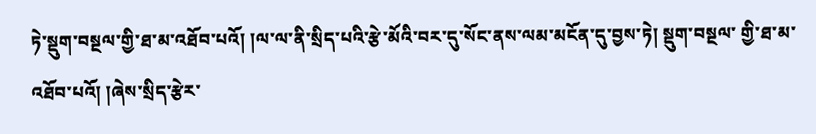ཏེ་སྡུག་བསྔལ་གྱི་ཐ་མ་འཐོབ་པའོ། །ལ་ལ་ནི་སྲིད་པའི་རྩེ་མོའི་བར་དུ་སོང་ནས་ལམ་མངོན་དུ་བྱས་ཏེ། སྡུག་བསྔལ་ གྱི་ཐ་མ་འཐོབ་པའོ། །ཞེས་སྲིད་རྩེར་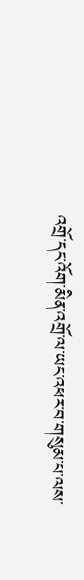འགྲོ་དང་འོག་མིན་འགྲོ་ལ་ཡང་འཕར་བ་གསུམ་པ་ལས་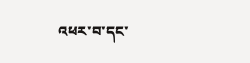འཕར་བ་དང་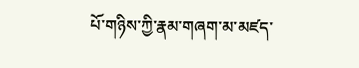པོ་གཉིས་ཀྱི་རྣམ་གཞག་མ་མཛད་